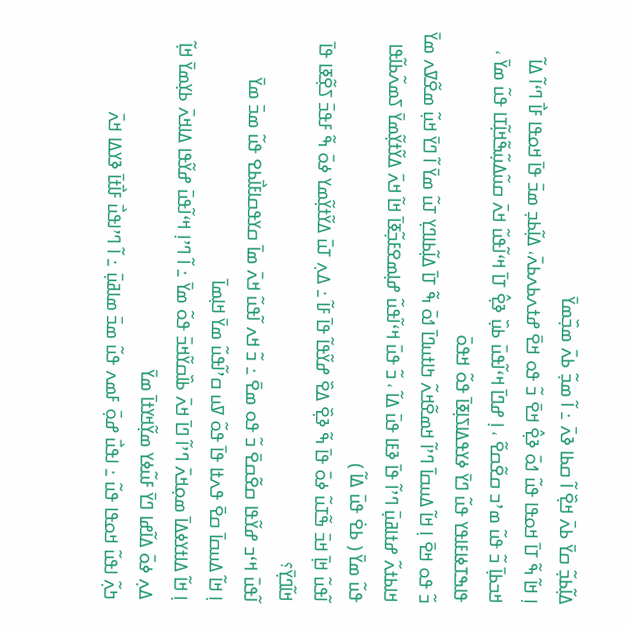ߡߊ߲߬ߕߏ߲߬ ߛߌ߫ ߕߍ߫ ߞߐ߲߰ ߊ߬ ߛߕߊ ߢߍ߫ ߸ ߊ߬ ߘߏ߲߬ ߕߍ߫ ߘߏ߲߰ߘߌ߫
ߊ߲ ߞߊ߬ ߒ߬ ߠߊ߫ ߞߋߟߊ ߟߎ߬ ߗߋ߫ ߢߐ߲߮ ߞߐ߫ ߏ߬ ߟߋ ߞߐ߫ ߝߙߍߕߍߕߍ߫، ߡߊ߲߬ߕߏ߲ ߘߏ߫ ߟߊ߫ ߞߋߟߊ ߓߊ߯ ߣߵߊ߬ ߡߊ߬ ߞߏߕߊ߲߫ ߏ߬ ߟߎ߬ ߘߴߏ ߛߐ߬ߛߐ߬ ، ߊ߲ ߝߣߊ߫ ߞߵߊ߬ߟߎ߫ ߕߎ߲߰ ߢߐ߲߮ ߠߊ߫ ߞߵߊ߬ߟߎ߬ ߞߍ߫ ߛߎ߬ߡߎ߲߬ߒ߬ߞߊ߲߬ߠߊ ߟߎ߬ ߘߌ߫ ، ߟߊߒߠߦߊߓߊߟߌ ߟߎ߬ ߣߌ߫ ߦߌߟߡߊߖߊ߲ߧߊ߫ ߟߋ߬ ߞߟߋ߫
ߏ߬ ߟߋ ߞߐ߫ ߊ߲ ߞߊ߬ ߡߎߛߊ߫ ߣߴߊ߬ ߞߘߐ߬ߞߍ߬ ߤߊߙߎߣߊ߫ ߗߋ߫ ߒ߬ ߠߊ߫ ߡߊ߲߬ߕߊߣߌ߲ ߠߎ߬ ߘߌ߫ ߊ߬ ߣߌ߫ ߞߎ߲߬ ߘߐ߬ߜߍ ߘߌ߫
ߞߊߕߙߍ߬ ߝߙߊߥߎ߲߫ ߣߴߊ߬ ߟߊ߫ ߢߓߊ ߟߎ߫ ߡߊ߬ ، ߏ߬ ߟߎ߫ ߞߵߊ߬ߟߎ߬ ߝߊ߲ߘߐߓߏ߲߬ߧߊ߫ ߞߊ߬ ߞߍ߫ ߡߌ߬ߙߌ߲߬ߘߌ߫ ߖߘߍ߬ߕߊ߬ߟߊ ߟߎ߬ ߘߌ߫ ( ߕߐ߭ ߟߎ߫ ߡߊ߬ )
ߊ߬ߟߎ߬ ߞߊ߲߫ ߞߏ߫ ߒ߬ߠߎ߬ ߦߋ߫ ߟߊ߫ ߒ߬ ߢߐ߲߰ ߡߐ߰ ߝߌ߬ߟߊ߬ ߟߊ߫ ߓߊ߬ ߸ ߡߍ߲ ߠߎ߫ ߡߌ߬ߙߌ߲߬ߘߌ ߦߋ߫ ߒ߬ ߓߟߏ߫ ߖߐ߲߬ߧߊ ߟߊ߫ ߞߊ߬ߣߌ߲߫؟
ߊ߬ߟߎ߫ ߞߵߏ ߝߌ߬ߟߊ ߛߐ߬ߛߐ߫ ߏ߬ ߟߋ ߘߐ߫ ߸ ߏ߬ ߞߍ ߊ߬ߟߎ߬ ߞߍ߫ ߘߊ߫ ߛߌߟߛߊߓߊ߯ߕߐ ߟߎ߬ ߘߏ߫ ߘߌ߫
ߊ߲ ߞߊ߬ ߡߎߛߊ߫ ߛߐ߫ ߟߍߙߊ ߟߊ߫ ߟߋ߬ ߜߎ ߛߴߊ߬ߟߎ߬ ߘߌ߫ ߞߊ߲ߘߊ߫
ߊ߲ ߞߊ߬ ߡߊߙߌߦߡߊ߫ ߘߋ߲ߞߍ߫ ߣߴߊ߬ ߣߊ߫ ߞߍ߫ ߕߊ߰ߛߌ߬ߞߏ߫ ߟߋ߬ ߘߌ߫ ߸ ߊ߬ ߣߴߊ߲ ߞߵߊ߬ߟߎ߫ ߝߌ߬ߟߊ ߡߊߞߍ߫ ߕߌ߲ߘߌ߫ ߞߊ߲߬ ߡߍ߲ ߦߋ߫ ߡߊ߬ߝߊ ߣߌ߫ ߓߎ߬ߦߌ ߘߌ߲߬ߞߌߙߊ߫ ߘߌ߫
ߤߍ߲߬ ߊߟߎ߬ ߞߋߟߊ ߟߎ߬ ߸ ߊߟߎ߯ ߝߋ߲߫ ߓߘߍ ߟߎ߬ ߘߏ߫ ߘߊߥߎ߲߫ ߸ ߊ߬ ߣߴߊߟߎ߯ ߓߊ߯ߙߊ߫ ߢߌߡߊ ߞߍ߫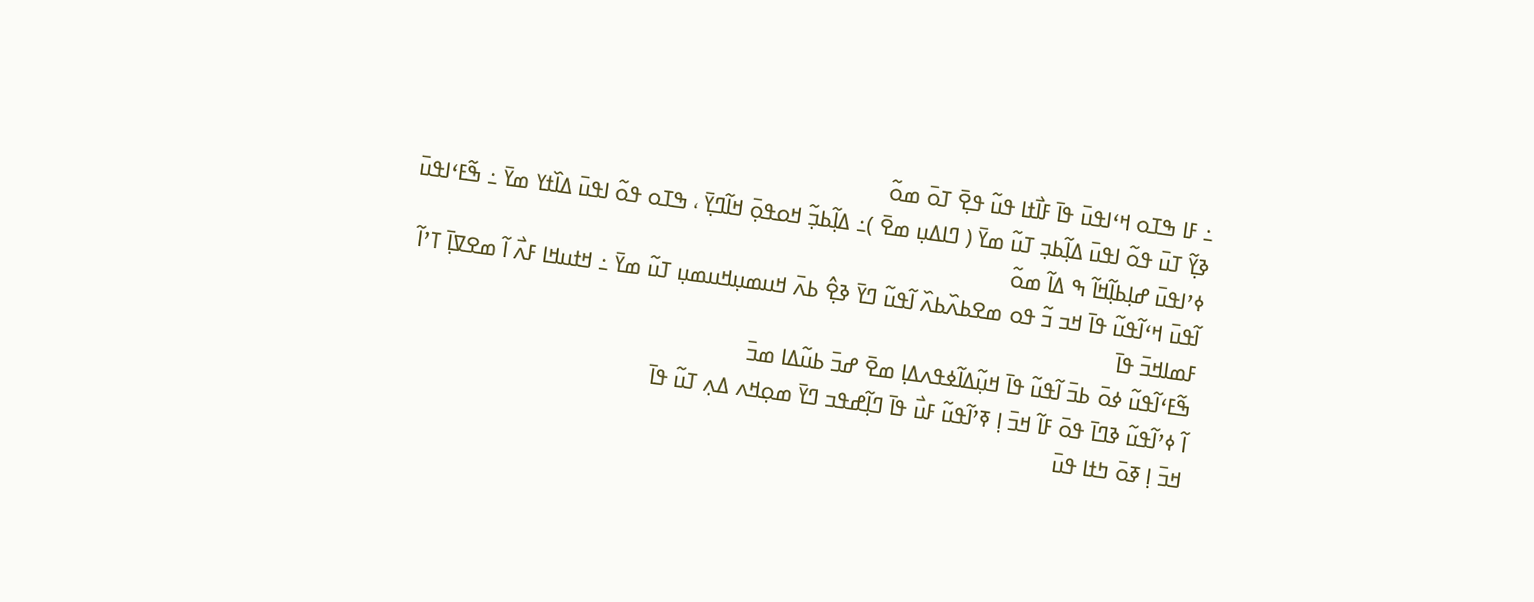߸ ߓߊ ߒߠߋ ߞߵߊߟߎ߫ ߟߊ߫ ߓߊ߯ߙߊ ߟߎ߬ ߟߐ߲߫ ߠߋ߫ ߘߋ߬
ߢߌ߲߬ ߠߎ߫ ߟߋ߬ ߊߟߎ߫ ߡߊ߲߬ߕߏ߲ ߠߎ߬ ߘߌ߫ ( ߣߊߡߎ߲ ߘߐ߫ )߸ ߡߊ߲߬ߕߏ߲߬ ߞߋߟߋ߲߫ ߞߊ߬ߣߌ߲߫ ، ߒߠߋ ߟߋ߬ ߊߟߎ߫ ߡߊ߰ߙߌ ߘߌ߫ ߸ ߒ߬ߓߵߊߟߎ߫ ߦߴߊߟߎ߫ ߝߊ߲ߕߊ߲߬ߞߊ߬ ߒ ߡߊ߬ ߘߋ߬
ߊ߬ߟߎ߫ ߞߵߊ߬ߟߎ߬ ߟߊ߫ ߞߏ ߏ߬ ߟߋ ߘߐߕߍ߰ߕߍ߰ ߊ߬ߟߎ߬ ߣߌ߫ ߢߐ߲߮ ߕߍ߫ ߞߎߘߎ߲ߞߎߘߎ߲ ߠߎ߬ ߘߌ߫ ߸ ߞߙߎߞߊ ߓߍ߯ ߊ߬ ߘߐߜߊ߲߫ ߠߴߊ߬ ߓߘߊߞߏ߫ ߟߊ߫
ߒ߬ߓߵߊ߬ߟߎ߬ ߦߋ߫ ߕߏ߫ ߊ߬ߟߎ߬ ߟߊ߫ ߞߎ߲߬ߡߊ߬ߦߟߍߡߊ߲ ߘߐ߫ ߝߏ߫ ߕߎ߬ߡߊ ߘߏ߫
ߊ߬ ߦߴߊ߬ߟߎ߬ ߢߣߊ߫ ߟߋ߫ ߓߊ߬ ߞߏ߫ ߊ߲ ߧߴߊ߬ߟߎ߬ ߓߎ߯ ߟߊ߫ ߣߊ߲߬ߝߟߏ ߣߌ߫ ߘߋ߲ߞߍ ߡߍ߲ ߠߎ߬ ߟߊ߫
ߞߏ߫ ߊ߲ ߧߋ߫ ߤߙߊ ߟߎ߫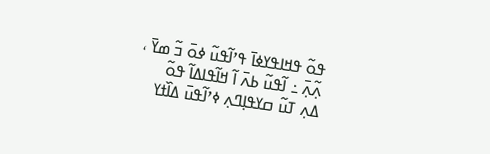ߟߋ߬ ߟߞߊߟߌߦߊ߫ ߟߴߊ߬ߟߎ߬ ߦߋ߫ ߏ߬ ߘߌ߫ ، ߍ߲߬ߍ߲߫ ߸ ߊ߬ߟߎ߬ ߕߍ߫ ߊ߬ ߞߊ߬ߟߊߡߊ߬ ߟߋ߬
ߡߍ߲ ߠߎ߬ ߛߌߟߊ߲ߣߍ߲ ߦߴߊ߬ߟߎ߫ ߡߊ߰ߙߌ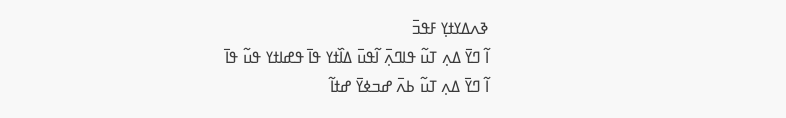ߢߍߡߌߙߌ߲ ߓߟߏ߫
ߊ߬ ߣߌ߫ ߡߍ߲ ߠߎ߬ ߟߊߣߍ߲߫ ߊ߬ߟߎ߫ ߡߊ߰ߙߌ ߟߊ߫ ߟߝߊߙߌ ߟߎ߬ ߟߊ߫
ߊ߬ ߣߌ߫ ߡߍ߲ ߠߎ߬ ߕߍ߫ ߝߏߦߌ߫ ߝߙߊ߬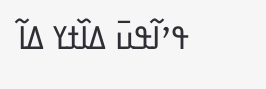ߟߴߊ߬ߟߎ߫ ߡߊ߰ߙߌ ߡߊ߬